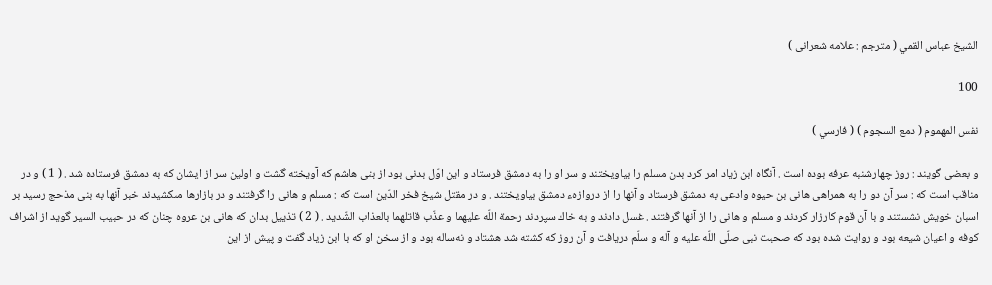الشيخ عباس القمي ( مترجم : علامه شعرانى )

100

نفس المهموم ( دمع السجوم ) ( فارسي )

و بعضى گويند : روز چهارشنبه عرفه بوده است . آنگاه ابن زياد امر كرد بدن مسلم را بياويختند و سر او را به دمشق فرستاد و اين اوّل بدنى بود از بنى هاشم كه آويخته گشت و اولين سر از ايشان كه به دمشق فرستاده شد . ( 1 ) و در مناقب است كه : سر آن دو را به همراهى هانى بن حيوه وادعى به دمشق فرستاد و آنها را از دروازهء دمشق بياويختند . و در مقتل شيخ فخر الدّين است كه : مسلم و هانى را گرفتند و در بازارها مىكشيدند خبر آنها به بنى مذحج رسيد بر اسبان خويش نشستند و با آن قوم كارزار كردند و مسلم و هانى را از آنها گرفتند . غسل دادند و به خاك سپردند رحمة اللّه عليهما و عذّب قاتلهما بالعذاب الشّديد . ( 2 ) تذييل بدان كه هانى بن عروه چنان كه در حبيب السير گويد از اشراف كوفه و اعيان شيعه بود و روايت شده بود كه صحبت نبى صلّى اللّه عليه و آله و سلّم دريافت و آن روز كه كشته شد هشتاد و نه‌ساله بود و از سخن او كه با ابن زياد گفت و پيش از اين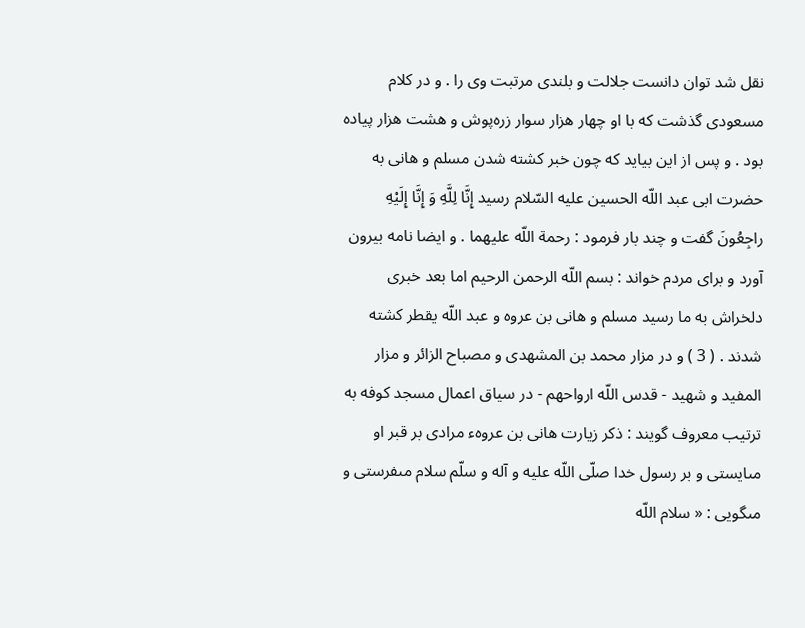نقل شد توان دانست جلالت و بلندى مرتبت وى را . و در كلام مسعودى گذشت كه با او چهار هزار سوار زره‌پوش و هشت هزار پياده بود . و پس از اين بيايد كه چون خبر كشته شدن مسلم و هانى به حضرت ابى عبد اللّه الحسين عليه السّلام رسيد إِنَّا لِلَّهِ وَ إِنَّا إِلَيْهِ راجِعُونَ گفت و چند بار فرمود : رحمة اللّه عليهما . و ايضا نامه بيرون آورد و براى مردم خواند : بسم اللّه الرحمن الرحيم اما بعد خبرى دلخراش به ما رسيد مسلم و هانى بن عروه و عبد اللّه يقطر كشته شدند . ( 3 ) و در مزار محمد بن المشهدى و مصباح الزائر و مزار المفيد و شهيد - قدس اللّه ارواحهم - در سياق اعمال مسجد كوفه به ترتيب معروف گويند : ذكر زيارت هانى بن عروهء مرادى بر قبر او مىايستى و بر رسول خدا صلّى اللّه عليه و آله و سلّم سلام مىفرستى و مىگويى : « سلام اللّه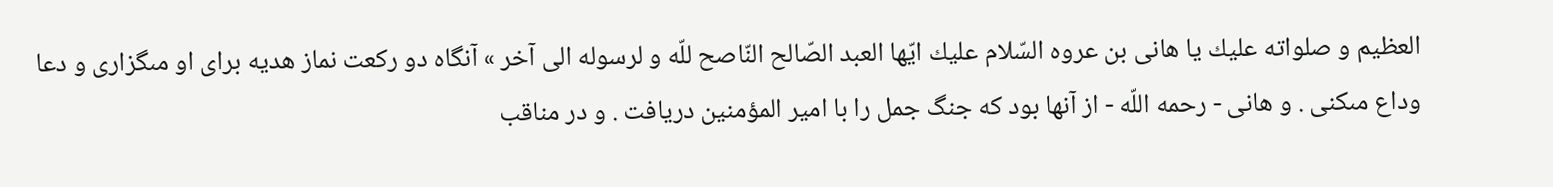العظيم و صلواته عليك يا هانى بن عروه السّلام عليك ايّها العبد الصّالح النّاصح للّه و لرسوله الى آخر » آنگاه دو ركعت نماز هديه براى او مىگزارى و دعا وداع مىكنى . و هانى - رحمه اللّه - از آنها بود كه جنگ جمل را با امير المؤمنين دريافت . و در مناقب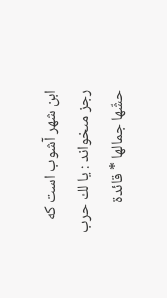ابن شهر آشوب است كه رجز مىخواند : يا لك حرب حشّها جمالها * قائدة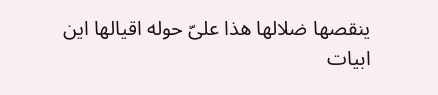ينقصها ضلالها هذا علىّ حوله اقيالها اين ابيات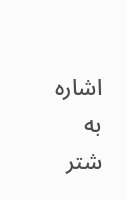اشاره به شتر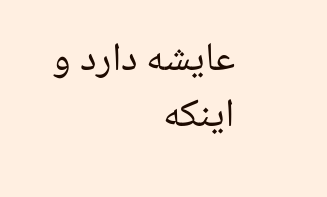عايشه دارد و اينكه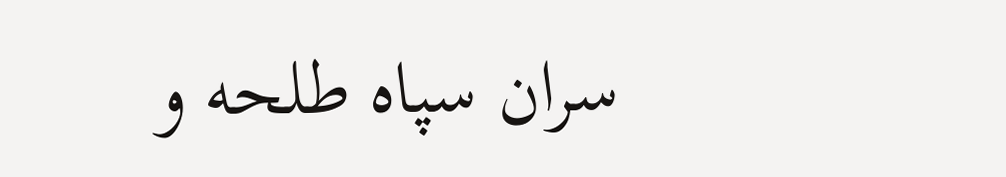سران سپاه طلحه و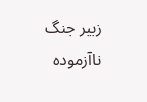زبير جنگ ناآزموده